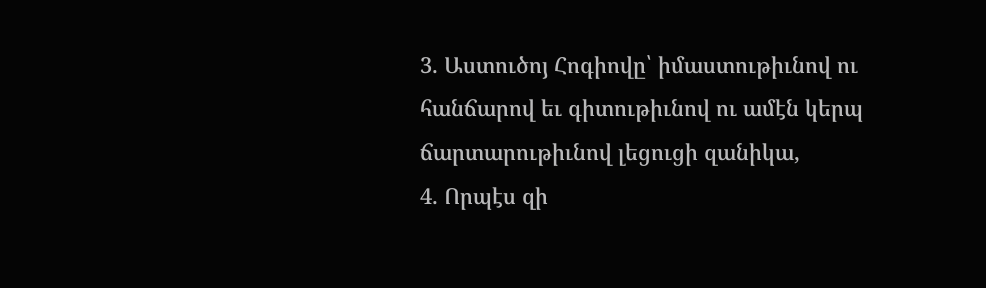3. Աստուծոյ Հոգիովը՝ իմաստութիւնով ու հանճարով եւ գիտութիւնով ու ամէն կերպ ճարտարութիւնով լեցուցի զանիկա,
4. Որպէս զի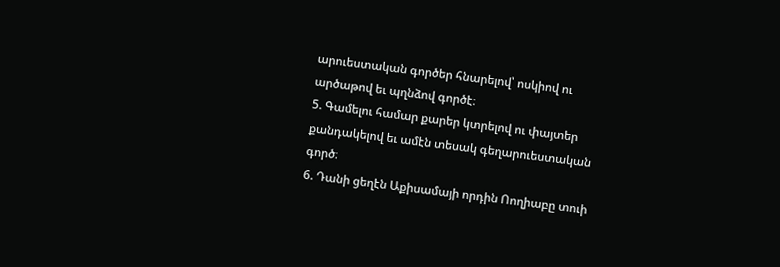արուեստական գործեր հնարելով՝ ոսկիով ու արծաթով եւ պղնձով գործէ։
5. Գամելու համար քարեր կտրելով ու փայտեր քանդակելով եւ ամէն տեսակ գեղարուեստական գործ։
6. Դանի ցեղէն Աքիսամայի որդին Ոողիաբը տուի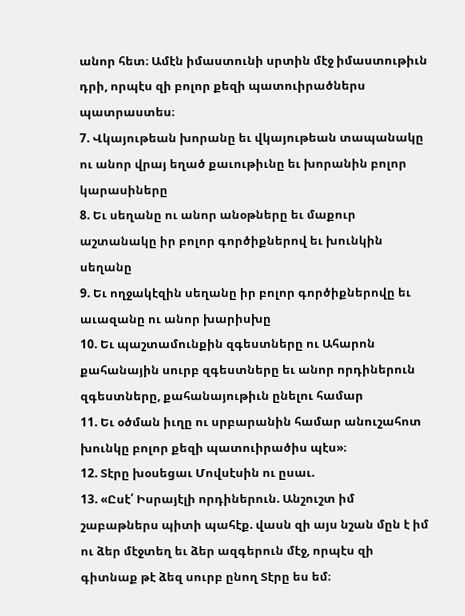անոր հետ։ Ամէն իմաստունի սրտին մէջ իմաստութիւն դրի, որպէս զի բոլոր քեզի պատուիրածներս պատրաստես։
7. Վկայութեան խորանը եւ վկայութեան տապանակը ու անոր վրայ եղած քաւութիւնը եւ խորանին բոլոր կարասիները
8. Եւ սեղանը ու անոր անօթները եւ մաքուր աշտանակը իր բոլոր գործիքներով եւ խունկին սեղանը
9. Եւ ողջակէզին սեղանը իր բոլոր գործիքներովը եւ աւազանը ու անոր խարիսխը
10. Եւ պաշտամունքին զգեստները ու Ահարոն քահանային սուրբ զգեստները եւ անոր որդիներուն զգեստները, քահանայութիւն ընելու համար
11. Եւ օծման իւղը ու սրբարանին համար անուշահոտ խունկը բոլոր քեզի պատուիրածիս պէս»։
12. Տէրը խօսեցաւ Մովսէսին ու ըսաւ.
13. «Ըսէ՛ Իսրայէլի որդիներուն. Անշուշտ իմ շաբաթներս պիտի պահէք. վասն զի այս նշան մըն է իմ ու ձեր մէջտեղ եւ ձեր ազգերուն մէջ, որպէս զի գիտնաք թէ ձեզ սուրբ ընող Տէրը ես եմ։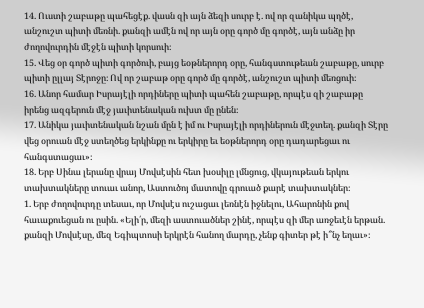14. Ուստի շաբաթը պահեցէք. վասն զի այն ձեզի սուրբ է. ով որ զանիկա պղծէ, անշուշտ պիտի մեռնի. քանզի ամէն ով որ այն օրը գործ մը գործէ, այն անձը իր ժողովուրդին մէջէն պիտի կորսուի։
15. Վեց օր գործ պիտի գործուի, բայց եօթներորդ օրը, հանգստութեան շաբաթը, սուրբ պիտի ըլլայ Տէրոջը։ Ով որ շաբաթ օրը գործ մը գործէ, անշուշտ պիտի մեռցուի։
16. Անոր համար Իսրայէլի որդիները պիտի պահեն շաբաթը, որպէս զի շաբաթը իրենց ազգերուն մէջ յաւիտենական ուխտ մը ընեն։
17. Անիկա յաւիտենական նշան մըն է իմ ու Իսրայէլի որդիներուն մէջտեղ. քանզի Տէրը վեց օրուան մէջ ստեղծեց երկինքը ու երկիրը եւ եօթներորդ օրը դադարեցաւ ու հանգստացաւ»։
18. Երբ Սինա լերանը վրայ Մովսէսին հետ խօսիլը լմնցուց, վկայութեան երկու տախտակները տուաւ անոր, Աստուծոյ մատովը գրուած քարէ տախտակներ։
1. Երբ ժողովուրդը տեսաւ, որ Մովսէս ուշացաւ լեռնէն իջնելու, Ահարոնին քով հաւաքուեցան ու ըսին. «Ելի՛ր, մեզի աստուածներ շինէ, որպէս զի մեր առջեւէն երթան. քանզի Մովսէսը, մեզ Եգիպտոսի երկրէն հանող մարդը, չենք գիտեր թէ ի՞նչ եղաւ»։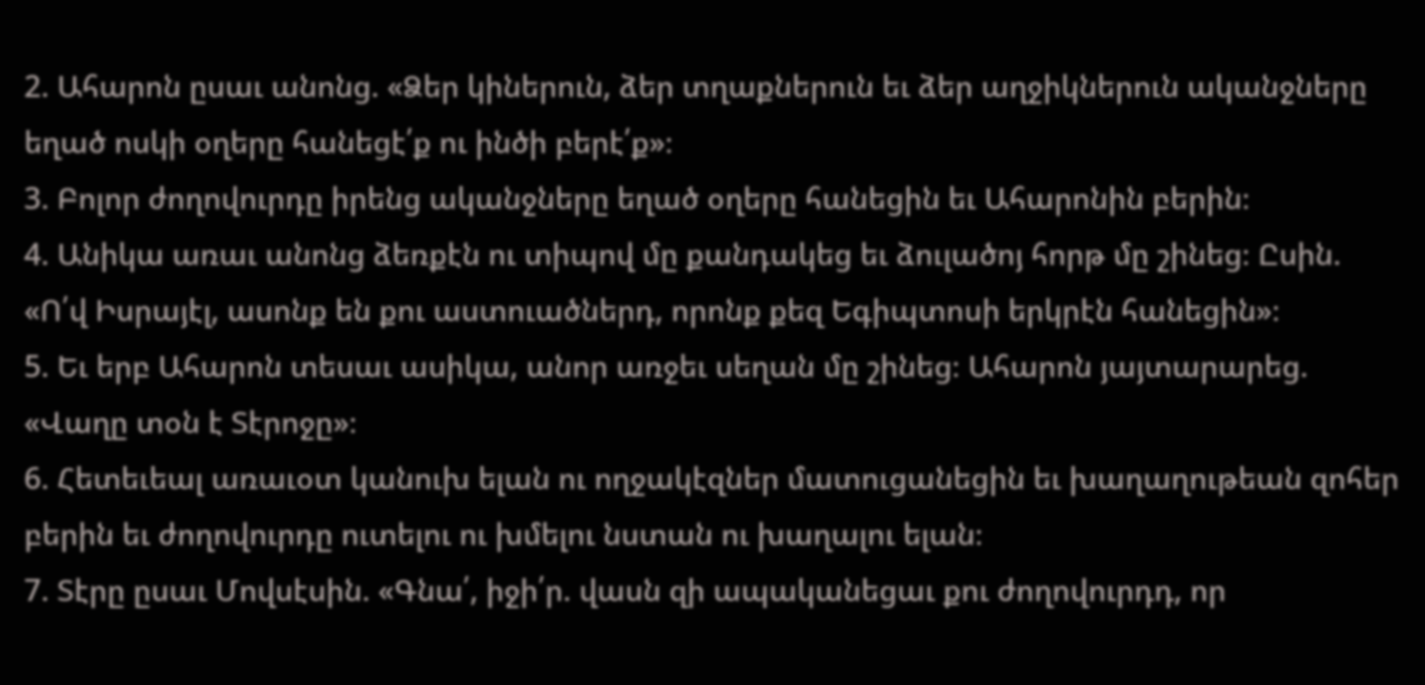2. Ահարոն ըսաւ անոնց. «Ձեր կիներուն, ձեր տղաքներուն եւ ձեր աղջիկներուն ականջները եղած ոսկի օղերը հանեցէ՛ք ու ինծի բերէ՛ք»։
3. Բոլոր ժողովուրդը իրենց ականջները եղած օղերը հանեցին եւ Ահարոնին բերին։
4. Անիկա առաւ անոնց ձեռքէն ու տիպով մը քանդակեց եւ ձուլածոյ հորթ մը շինեց։ Ըսին. «Ո՛վ Իսրայէլ, ասոնք են քու աստուածներդ, որոնք քեզ Եգիպտոսի երկրէն հանեցին»։
5. Եւ երբ Ահարոն տեսաւ ասիկա, անոր առջեւ սեղան մը շինեց։ Ահարոն յայտարարեց. «Վաղը տօն է Տէրոջը»։
6. Հետեւեալ առաւօտ կանուխ ելան ու ողջակէզներ մատուցանեցին եւ խաղաղութեան զոհեր բերին եւ ժողովուրդը ուտելու ու խմելու նստան ու խաղալու ելան։
7. Տէրը ըսաւ Մովսէսին. «Գնա՛, իջի՛ր. վասն զի ապականեցաւ քու ժողովուրդդ, որ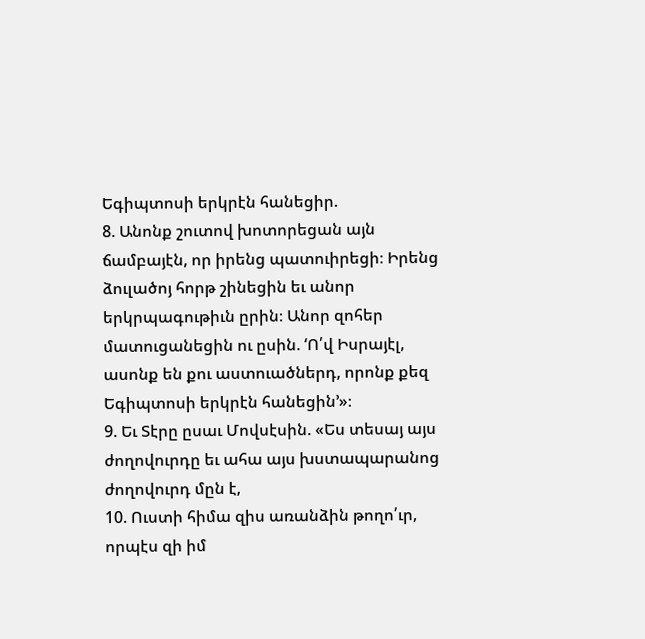Եգիպտոսի երկրէն հանեցիր.
8. Անոնք շուտով խոտորեցան այն ճամբայէն, որ իրենց պատուիրեցի։ Իրենց ձուլածոյ հորթ շինեցին եւ անոր երկրպագութիւն ըրին։ Անոր զոհեր մատուցանեցին ու ըսին. ‘Ո՛վ Իսրայէլ, ասոնք են քու աստուածներդ, որոնք քեզ Եգիպտոսի երկրէն հանեցին’»։
9. Եւ Տէրը ըսաւ Մովսէսին. «Ես տեսայ այս ժողովուրդը եւ ահա այս խստապարանոց ժողովուրդ մըն է,
10. Ուստի հիմա զիս առանձին թողո՛ւր, որպէս զի իմ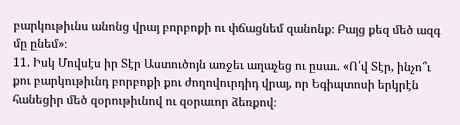բարկութիւնս անոնց վրայ բորբոքի ու փճացնեմ զանոնք։ Բայց քեզ մեծ ազգ մը ընեմ»։
11. Իսկ Մովսէս իր Տէր Աստուծոյն առջեւ աղաչեց ու ըսաւ. «Ո՛վ Տէր, ինչո՞ւ քու բարկութիւնդ բորբոքի քու ժողովուրդիդ վրայ, որ Եգիպտոսի երկրէն հանեցիր մեծ զօրութիւնով ու զօրաւոր ձեռքով։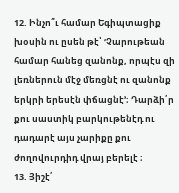12. Ինչո՞ւ համար Եգիպտացիք խօսին ու ըսեն թէ՝ ‘Չարութեան համար հանեց զանոնք, որպէս զի լեռներուն մէջ մեռցնէ ու զանոնք երկրի երեսէն փճացնէ’։ Դարձի՛ր քու սաստիկ բարկութենէդ ու դադարէ այս չարիքը քու ժողովուրդիդ վրայ բերելէ ։
13. Յիշէ՛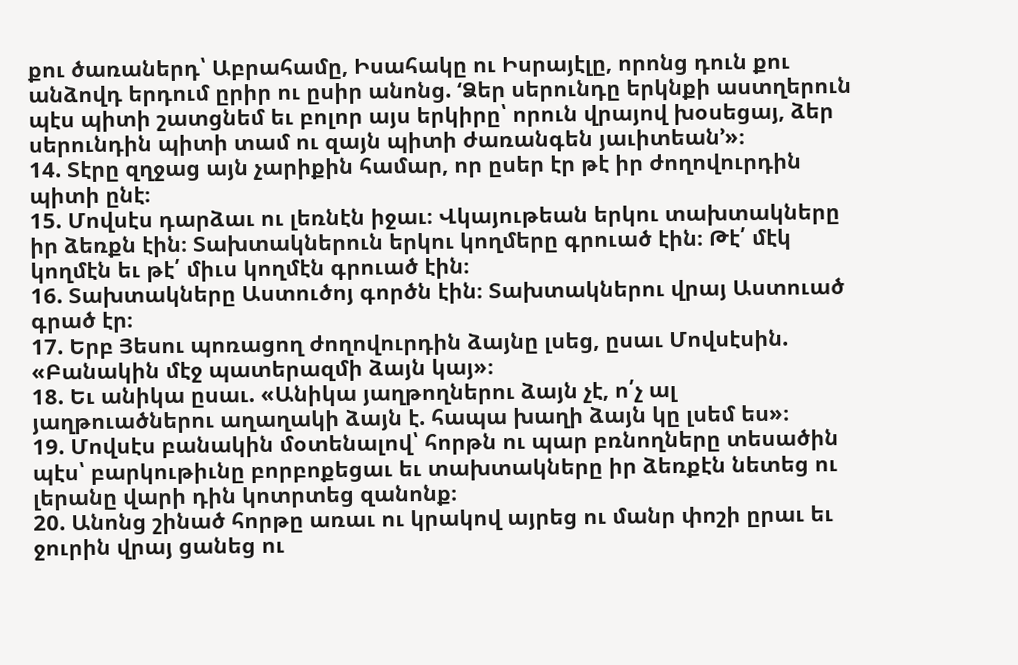քու ծառաներդ՝ Աբրահամը, Իսահակը ու Իսրայէլը, որոնց դուն քու անձովդ երդում ըրիր ու ըսիր անոնց. ‘Ձեր սերունդը երկնքի աստղերուն պէս պիտի շատցնեմ եւ բոլոր այս երկիրը՝ որուն վրայով խօսեցայ, ձեր սերունդին պիտի տամ ու զայն պիտի ժառանգեն յաւիտեան’»։
14. Տէրը զղջաց այն չարիքին համար, որ ըսեր էր թէ իր ժողովուրդին պիտի ընէ։
15. Մովսէս դարձաւ ու լեռնէն իջաւ։ Վկայութեան երկու տախտակները իր ձեռքն էին։ Տախտակներուն երկու կողմերը գրուած էին։ Թէ՛ մէկ կողմէն եւ թէ՛ միւս կողմէն գրուած էին։
16. Տախտակները Աստուծոյ գործն էին։ Տախտակներու վրայ Աստուած գրած էր։
17. Երբ Յեսու պոռացող ժողովուրդին ձայնը լսեց, ըսաւ Մովսէսին. «Բանակին մէջ պատերազմի ձայն կայ»։
18. Եւ անիկա ըսաւ. «Անիկա յաղթողներու ձայն չէ, ո՛չ ալ յաղթուածներու աղաղակի ձայն է. հապա խաղի ձայն կը լսեմ ես»։
19. Մովսէս բանակին մօտենալով՝ հորթն ու պար բռնողները տեսածին պէս՝ բարկութիւնը բորբոքեցաւ եւ տախտակները իր ձեռքէն նետեց ու լերանը վարի դին կոտրտեց զանոնք։
20. Անոնց շինած հորթը առաւ ու կրակով այրեց ու մանր փոշի ըրաւ եւ ջուրին վրայ ցանեց ու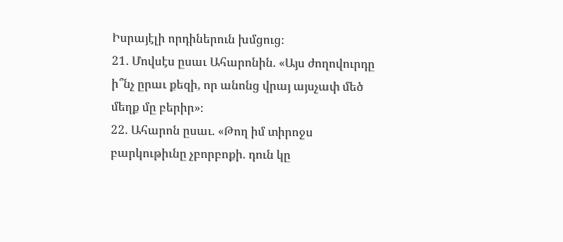Իսրայէլի որդիներուն խմցուց։
21. Մովսէս ըսաւ Ահարոնին. «Այս ժողովուրդը ի՞նչ ըրաւ քեզի, որ անոնց վրայ այսչափ մեծ մեղք մը բերիր»։
22. Ահարոն ըսաւ. «Թող իմ տիրոջս բարկութիւնը չբորբոքի. դուն կը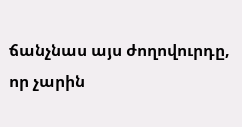ճանչնաս այս ժողովուրդը, որ չարին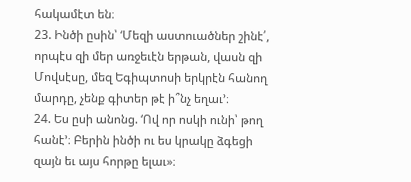հակամէտ են։
23. Ինծի ըսին՝ ‘Մեզի աստուածներ շինէ՛, որպէս զի մեր առջեւէն երթան, վասն զի Մովսէսը, մեզ Եգիպտոսի երկրէն հանող մարդը, չենք գիտեր թէ ի՞նչ եղաւ’։
24. Ես ըսի անոնց. ‘Ով որ ոսկի ունի՝ թող հանէ’։ Բերին ինծի ու ես կրակը ձգեցի զայն եւ այս հորթը ելաւ»։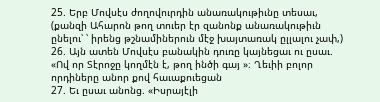25. Երբ Մովսէս ժողովուրդին անառակութիւնը տեսաւ, (քանզի Ահարոն թող տուեր էր զանոնք անառակութիւն ընելու՝ ՝ իրենց թշնամիներուն մէջ խայտառակ ըլլալու չափ,)
26. Այն ատեն Մովսէս բանակին դուռը կայնեցաւ ու ըսաւ. «Ով որ Տէրոջը կողմէն է, թող ինծի գայ »։ Ղեւիի բոլոր որդիները անոր քով հաւաքուեցան
27. Եւ ըսաւ անոնց. «Իսրայէլի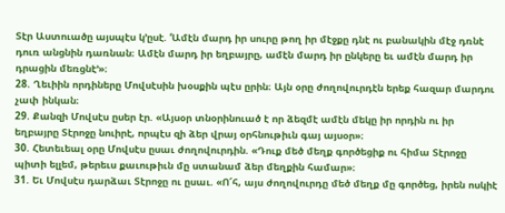Տէր Աստուածը այսպէս կ’ըսէ. ‘Ամէն մարդ իր սուրը թող իր մէջքը դնէ ու բանակին մէջ դռնէ դուռ անցնին դառնան։ Ամէն մարդ իր եղբայրը, ամէն մարդ իր ընկերը եւ ամէն մարդ իր դրացին մեռցնէ’»։
28. Ղեւիին որդիները Մովսէսին խօսքին պէս ըրին։ Այն օրը ժողովուրդէն երեք հազար մարդու չափ ինկան։
29. Քանզի Մովսէս ըսեր էր. «Այսօր տնօրինուած է որ ձեզմէ ամէն մեկը իր որդին ու իր եղբայրը Տէրոջը նուիրէ, որպէս զի ձեր վրայ օրհնութիւն գայ այսօր»։
30. Հետեւեալ օրը Մովսէս ըսաւ ժողովուրդին. «Դուք մեծ մեղք գործեցիք ու հիմա Տէրոջը պիտի ելլեմ, թերեւս քաւութիւն մը ստանամ ձեր մեղքին համար»։
31. Եւ Մովսէս դարձաւ Տէրոջը ու ըսաւ. «Ո՜հ, այս ժողովուրդը մեծ մեղք մը գործեց, իրեն ոսկիէ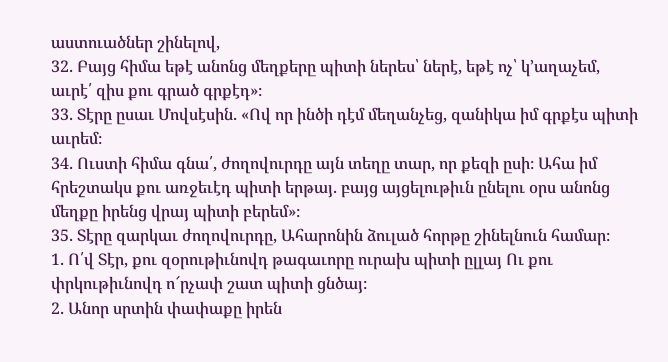աստուածներ շինելով,
32. Բայց հիմա եթէ անոնց մեղքերը պիտի ներես՝ ներէ, եթէ ոչ՝ կ’աղաչեմ, աւրէ՛ զիս քու գրած գրքէդ»։
33. Տէրը ըսաւ Մովսէսին. «Ով որ ինծի դէմ մեղանչեց, զանիկա իմ գրքէս պիտի աւրեմ։
34. Ուստի հիմա գնա՛, ժողովուրդը այն տեղը տար, որ քեզի ըսի։ Ահա իմ հրեշտակս քու առջեւէդ պիտի երթայ. բայց այցելութիւն ընելու օրս անոնց մեղքը իրենց վրայ պիտի բերեմ»։
35. Տէրը զարկաւ ժողովուրդը, Ահարոնին ձուլած հորթը շինելնուն համար։
1. Ո՛վ Տէր, քու զօրութիւնովդ թագաւորը ուրախ պիտի ըլլայ Ու քու փրկութիւնովդ ո՜րչափ շատ պիտի ցնծայ։
2. Անոր սրտին փափաքը իրեն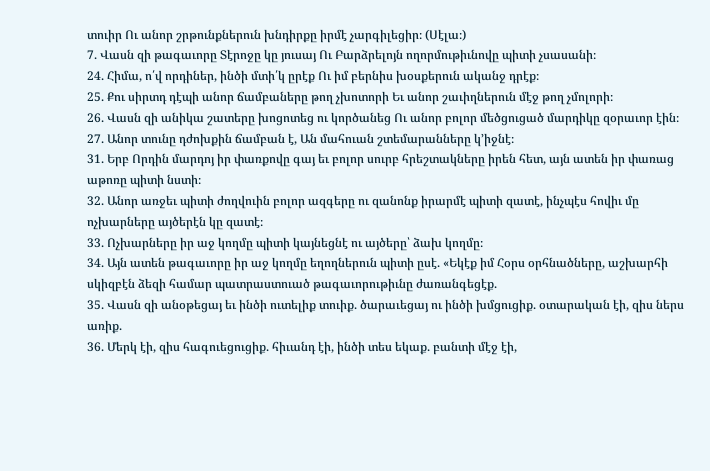տուիր Ու անոր շրթունքներուն խնդիրքը իրմէ չարգիլեցիր։ (Սէլա։)
7. Վասն զի թագաւորը Տէրոջը կը յուսայ Ու Բարձրելոյն ողորմութիւնովը պիտի չսասանի։
24. Հիմա, ո՛վ որդիներ, ինծի մտի՛կ ըրէք Ու իմ բերնիս խօսքերուն ականջ դրէք։
25. Քու սիրտդ դէպի անոր ճամբաները թող չխոտորի Եւ անոր շաւիղներուն մէջ թող չմոլորի։
26. Վասն զի անիկա շատերը խոցոտեց ու կործանեց Ու անոր բոլոր մեծցուցած մարդիկը զօրաւոր էին։
27. Անոր տունը դժոխքին ճամբան է, Ան մահուան շտեմարանները կ’իջնէ։
31. Երբ Որդին մարդոյ իր փառքովը գայ եւ բոլոր սուրբ հրեշտակները իրեն հետ, այն ատեն իր փառաց աթոռը պիտի նստի։
32. Անոր առջեւ պիտի ժողվուին բոլոր ազգերը ու զանոնք իրարմէ պիտի զատէ, ինչպէս հովիւ մը ոչխարները այծերէն կը զատէ։
33. Ոչխարները իր աջ կողմը պիտի կայնեցնէ ու այծերը՝ ձախ կողմը։
34. Այն ատեն թագաւորը իր աջ կողմը եղողներուն պիտի ըսէ. «Եկէք իմ Հօրս օրհնածները, աշխարհի սկիզբէն ձեզի համար պատրաստուած թագաւորութիւնը ժառանգեցէք.
35. Վասն զի անօթեցայ եւ ինծի ուտելիք տուիք. ծարաւեցայ ու ինծի խմցուցիք. օտարական էի, զիս ներս առիք.
36. Մերկ էի, զիս հագուեցուցիք. հիւանդ էի, ինծի տես եկաք. բանտի մէջ էի,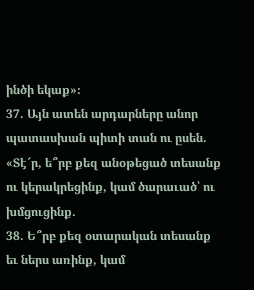ինծի եկաք»։
37. Այն ատեն արդարները անոր պատասխան պիտի տան ու ըսեն. «Տէ՜ր, ե՞րբ քեզ անօթեցած տեսանք ու կերակրեցինք, կամ ծարաւած՝ ու խմցուցինք.
38. Ե՞րբ քեզ օտարական տեսանք եւ ներս առինք, կամ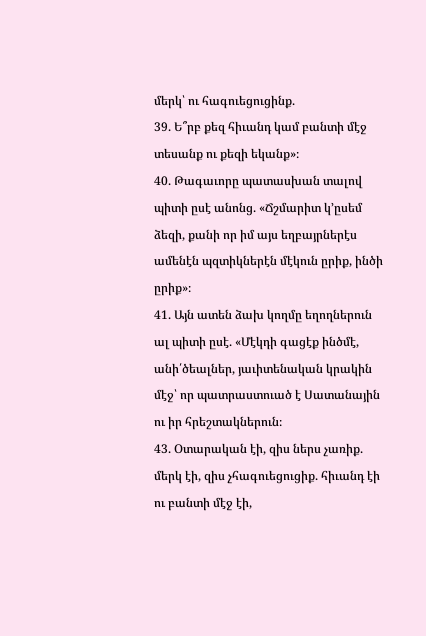մերկ՝ ու հագուեցուցինք.
39. Ե՞րբ քեզ հիւանդ կամ բանտի մէջ տեսանք ու քեզի եկանք»։
40. Թագաւորը պատասխան տալով պիտի ըսէ անոնց. «Ճշմարիտ կ’ըսեմ ձեզի, քանի որ իմ այս եղբայրներէս ամենէն պզտիկներէն մէկուն ըրիք, ինծի ըրիք»։
41. Այն ատեն ձախ կողմը եղողներուն ալ պիտի ըսէ. «Մէկդի գացէք ինծմէ, անի՛ծեալներ, յաւիտենական կրակին մէջ՝ որ պատրաստուած է Սատանային ու իր հրեշտակներուն։
43. Օտարական էի, զիս ներս չառիք. մերկ էի, զիս չհագուեցուցիք. հիւանդ էի ու բանտի մէջ էի,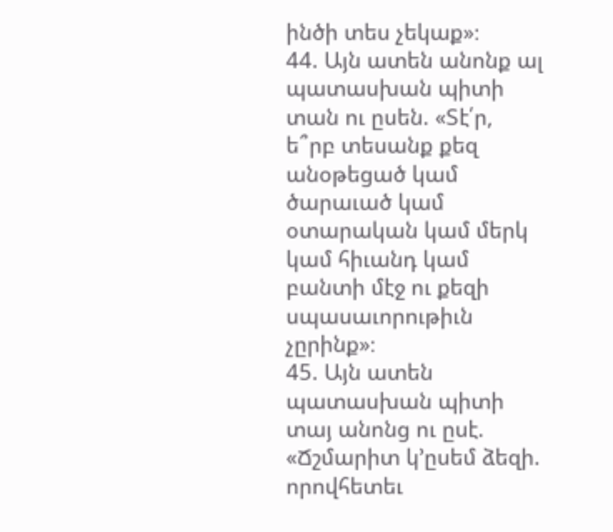ինծի տես չեկաք»։
44. Այն ատեն անոնք ալ պատասխան պիտի տան ու ըսեն. «Տէ՛ր, ե՞րբ տեսանք քեզ անօթեցած կամ ծարաւած կամ օտարական կամ մերկ կամ հիւանդ կամ բանտի մէջ ու քեզի սպասաւորութիւն չըրինք»։
45. Այն ատեն պատասխան պիտի տայ անոնց ու ըսէ. «Ճշմարիտ կ’ըսեմ ձեզի. որովհետեւ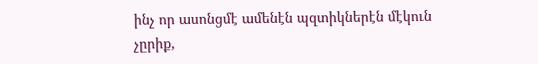ինչ որ ասոնցմէ ամենէն պզտիկներէն մէկուն չըրիք,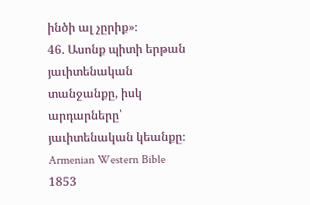ինծի ալ չըրիք»։
46. Ասոնք պիտի երթան յաւիտենական տանջանքը, իսկ արդարները՝ յաւիտենական կեանքը։
Armenian Western Bible 1853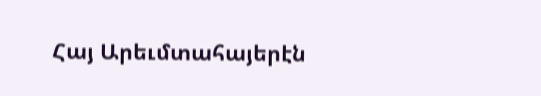Հայ Արեւմտահայերէն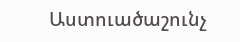Աստուածաշունչ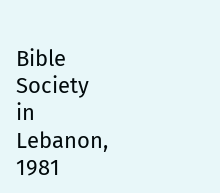Bible Society in Lebanon, 1981